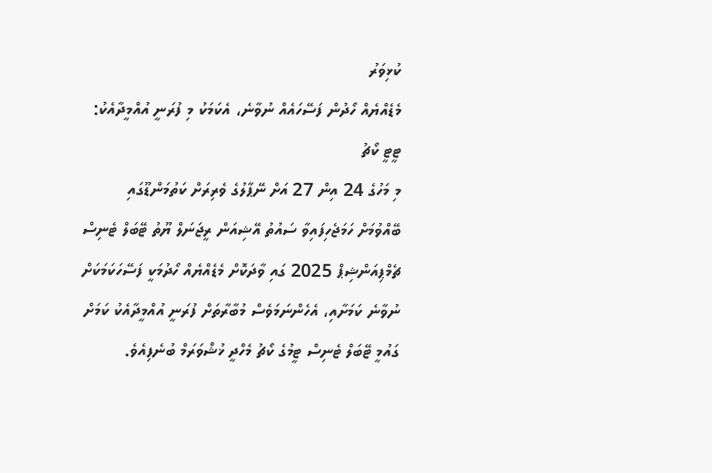ކުޅިވަރު
މެޑެއްޔެއް ހޯދުން ފަސޭހައެއް ނުވާނެ، އެކަމަކު މި ފުރަނީ އުއްމީދާއެކު: ޓީޓީ ކޯޗު
މި މަހުގެ 24 އިން 27 އަށް ނޭޕާލުގެ ވެރިރަށް ކަތުމަންޑޫގައި ބޭއްވުމަށް ހަމަޖެހިފައިވާ ސައުތު އޭޝިއަން ރީޖަނަލް ޔޫތު ޓޭބަލް ޓެނިސް ޗެމްޕިއަންޝިޕް 2025 ގައި ވާދަކޮށް މެޑެއްޔެއް ހޯދުމަކީ ފަސޭހަކަމަކަށް ނުވާނެ ކަމަށާއި، އެހެންނަމަވެސް މުބާރާތަށް ފުރަނީ އުއްމީދާއެކު ކަމަށް ގައުމީ ޓޭބަލް ޓެނިސް ޓީމުގެ ކޯޗު މެހްދީ ޚުޝްވަރަމް ބުނެފިއެވެ.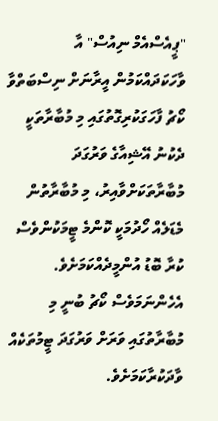"ޕީއެސްއެމް ނިއުސް" އާ ވާހަކަދައްކަމުން އީރާނަށް ނިސްބަތްވާ ކޯޗު ފާހަގަކުރިގޮތުގައި މި މުބާރާތަކީ ދެކުނު އޭޝިއާގެ ވަރުގަދަ މުބާރާތަކަށްވާއިރު، މި މުބާރާތުން މެޑަލެއް ހޯދުމަކީ ކޮންމެ ޓީމަކުންވެސް ކުރާ ބޮޑު އުންމީދެއްކަމަށެވެ. އެހެންނަމަވެސް ކޯޗު ބުނީ މި މުބާރާތުގައި ވަރަށް ވަރުގަދަ ޓީމުތަކެއް ވާދަކުރާކަމަށެވެ.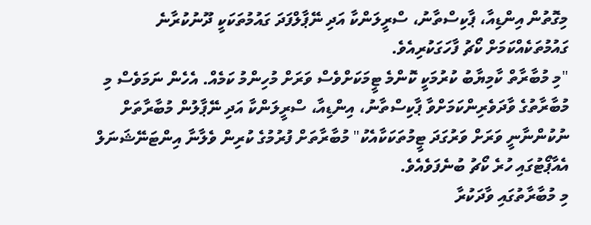މިގޮތުން އިންޑިއާ، ޕާކިސްތާނު، ސްރީލަންކާ އަދި ނޭޕާލްފަދަ ގައުމުތަކަކީ ދޫނުކުރާނެ ގައުމުތަކެއްކަމަށް ކޯޗު ފާހަގަކުރިއެވެ.
"މި މުބާރާތް ކާމިޔާބު ކުރުމަކީ ކޮންމެ ޓީމަކަށްވެސް ވަރަށް މުހިންމު ކަމެއް. އެހެން ނަމަވެސް މި މުބާރާތުގެ ވާދަވެރިންކަމަށްވާ ޕާކިސްތާނު، އިންޑިއާ، ސްރީލަންކާ އަދި ނޭޕާލުން މުބާރާތަށް ނުކުންނާނީ ވަރަށް ވަރުގަދަ ޓީމުތަކަކާއެކު" މުބާރާތަށް ފުރުމުގެ ކުރިން ވެލާނާ އިންޓަނޭޝަނަލް އެއާޕޯޓުގައި ހުރެ ކޯޗު ބުނެފަވެއެވެ.
މި މުބާރާތުގައި ވާދަކުރާ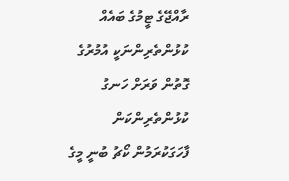ރާއްޖޭގެ ޓީމުގެ ބައެއް ކުޅުންތެރިންނަކީ އުމުރުގެ ގޮތުން ވަރަށް ހަނގު ކުޅުންތެރިންކަން ފާހަގަކުރަމުން ކޯޗު ބުނީ މީގެ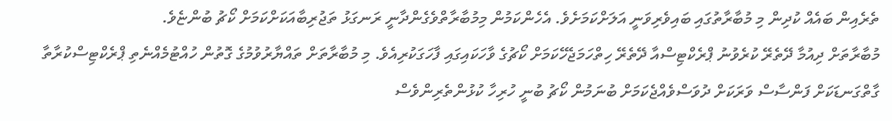ތެރެއިން ބައެއް ކުދިން މި މުބާރާތުގައި ބައިވެރިވަނީ އަލަށްކަމަށެވެ. އެހެންކަމުން މިމުބާރާތްވެގެންދާނީ ރަނގަޅު ތަޖުރިބާއަކަށްކަމަށް ކޯޗު ބުންޏެވެ.
މުބާރާތަށް ދިއުމާ ދޭތެރޭ ކުރެވުނު ޕްރެކްޓިސްއާ ދޭތެރޭ ހިތްހަމަޖެހޭކަމަށް ކޯޗުގެ ވާހަކައިގައި ފާހަގަކުރިއެވެ. މި މުބާރާތަށް ތައްޔާރުވުމުގެ ގޮތުން ހުއްޓުމެއްނެތި ޕްރެކްޓިސްކުރާތާ ގާތްގަނޑަކަށް ފަންސާސް ވަރަކަށް ދުވަސްވެއްޖެކަމަށް ބުނަމުން ކޯޗު ބުނީ ހުރިހާ ކުޅުންތެރިންވެސް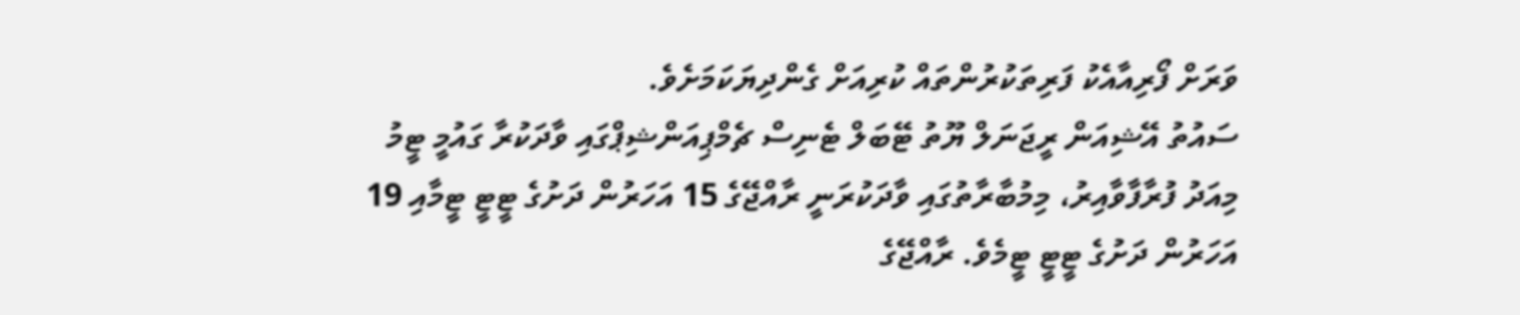ވަރަށް ފޯރިއާއެކު ފަރިތަކުރުންތައް ކުރިއަށް ގެންދިޔަކަމަށެވެ.
ސައުތު އޭޝިއަން ރީޖަނަލް ޔޫތު ޓޭބަލް ޓެނިސް ޗެމްޕިއަންޝިޕްގައި ވާދަކުރާ ގައުމީ ޓީމު މިއަދު ފުރާފާވާއިރު، މިމުބާރާތުގައި ވާދަކުރަނީ ރާއްޖޭގެ 15 އަހަރުން ދަށުގެ ޓީޓީ ޓީމާއި 19 އަހަރުން ދަށުގެ ޓީޓީ ޓީމެވެ. ރާއްޖޭގެ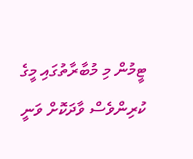ޓީމުން މި މުބާރާތުގައި މީގެ ކުރިންވެސް ވާދަކޮށް ވަނީ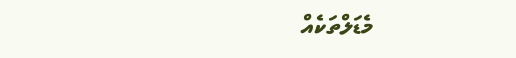މެޑަލްތަކެއް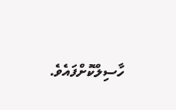ހާސިލްކޮށްފައެވެ.